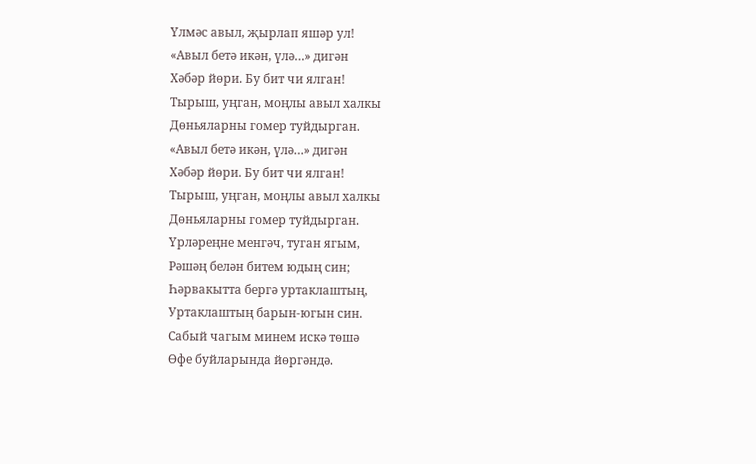Үлмәс авыл, җырлап яшәр ул!
«Авыл бетә икән, үлә…» дигән
Хәбәр йөри. Бу бит чи ялган!
Тырыш, уңган, моңлы авыл халкы
Дөньяларны гомер туйдырган.
«Авыл бетә икән, үлә…» дигән
Хәбәр йөри. Бу бит чи ялган!
Тырыш, уңган, моңлы авыл халкы
Дөньяларны гомер туйдырган.
Үрләреңне менгәч, туган ягым,
Рәшәң белән битем юдың син;
Һәрвакытта бергә уртаклаштың,
Уртаклаштың барын-югын син.
Сабый чагым минем искә төшә
Өфе буйларында йөргәндә.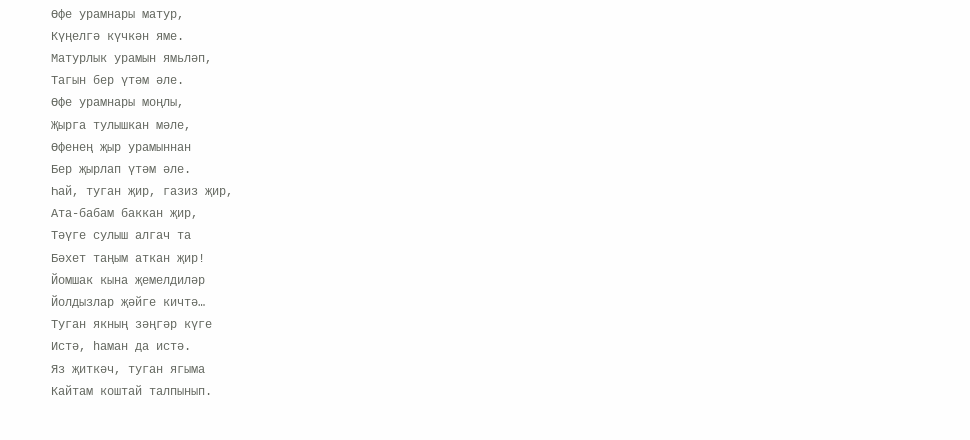Өфе урамнары матур,
Күңелгә күчкән яме.
Матурлык урамын ямьләп,
Тагын бер үтәм әле.
Өфе урамнары моңлы,
Җырга тулышкан мәле,
Өфенең җыр урамыннан
Бер җырлап үтәм әле.
Һай, туган җир, газиз җир,
Ата-бабам баккан җир,
Тәүге сулыш алгач та
Бәхет таңым аткан җир!
Йомшак кына җемелдиләр
Йолдызлар җәйге кичтә…
Туган якның зәңгәр күге
Истә, һаман да истә.
Яз җиткәч, туган ягыма
Кайтам коштай талпынып.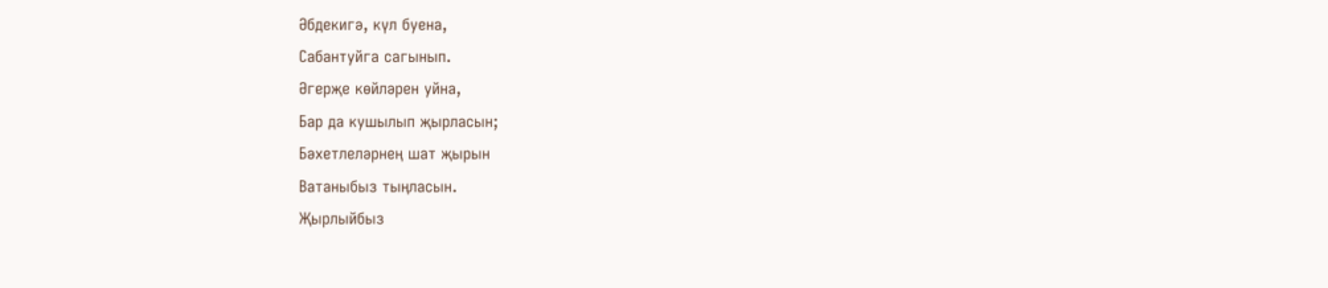Әбдекигә, күл буена,
Сабантуйга сагынып.
Әгерҗе көйләрен уйна,
Бар да кушылып җырласын;
Бәхетлеләрнең шат җырын
Ватаныбыз тыңласын.
Җырлыйбыз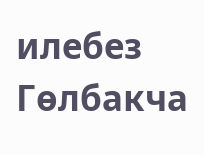илебез
Гөлбакча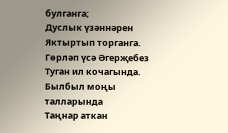булганга;
Дуслык үзәннәрен
Яктыртып торганга.
Гөрләп үсә Әгерҗебез
Туган ил кочагында.
Былбыл моңы талларында
Таңнар аткан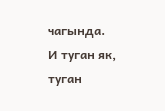чагында.
И туган як, туган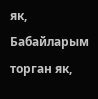як,
Бабайларым торган як,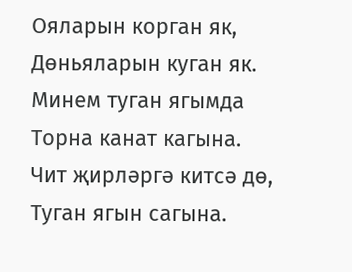Ояларын корган як,
Дөньяларын куган як.
Минем туган ягымда
Торна канат кагына.
Чит җирләргә китсә дө,
Туган ягын сагына.